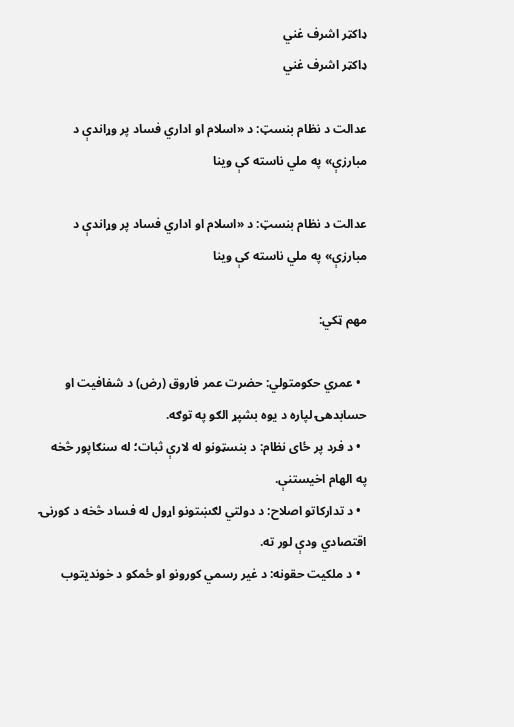ډاکټر اشرف غني
ډاکټر اشرف غني

عدالت د نظام بنسټ: د «اسلام او اداري فساد پر وړاندې د مبارزې» په ملي ناسته کې وینا

عدالت د نظام بنسټ: د «اسلام او اداري فساد پر وړاندې د مبارزې» په ملي ناسته کې وینا

مهم ټکي:

  • عمري حکومتولي: حضرت عمر فاروق (رض) د شفافیت او حسابدهۍ لپاره د یوه بشپړ الګو په توګه.
  • د فرد پر ځای نظام: د بنسټونو له لارې ثبات؛ له سنګاپور څخه په الهام اخیستنې.
  • د تدارکاتو اصلاح: د دولتي لګښتونو اړول له فساد څخه د کورنۍ اقتصادي ودې لور ته.
  • د ملکیت حقونه: د غیر رسمي کورونو او ځمکو د خوندیتوب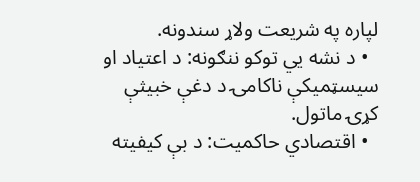لپاره په شریعت ولاړ سندونه.
  • د نشه یي توکو ننګونه: د اعتیاد او سیسټمیکې ناکامۍ د دغې خبیثې کړۍ ماتول.
  • اقتصادي حاکمیت: د بې کیفیته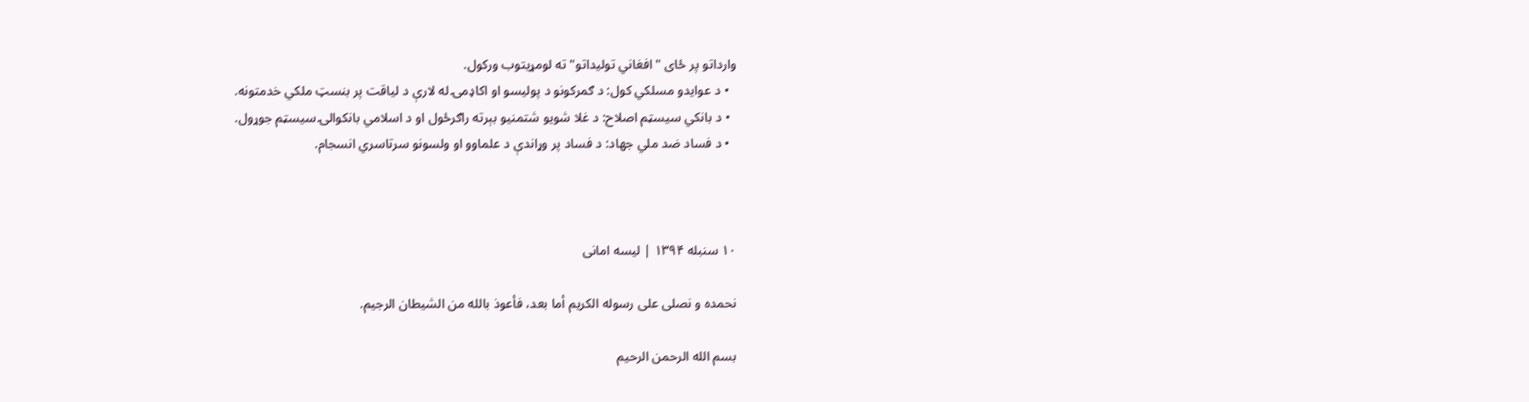وارداتو پر ځای "افغاني تولیداتو" ته لومړیتوب ورکول.
  • د عوایدو مسلکي کول: د ګمرکونو د پولیسو او اکاډمۍ له لارې د لیاقت پر بنسټ ملکي خدمتونه.
  • د بانکي سیسټم اصلاح: د غلا شویو شتمنیو بېرته راګرځول او د اسلامي بانکوالۍ سیسټم جوړول.
  • د فساد ضد ملي جهاد: د فساد پر وړاندې د علماوو او ولسونو سرتاسري انسجام.



۱۰ سنبله ۱۳۹۴ | لیسه امانی

نحمده و نصلی علی رسوله الکریم أما بعد، فأعوذ بالله من الشیطان الرجیم.

بسم الله الرحمن الرحیم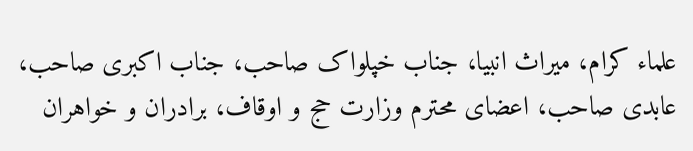علماء کرام، میراث انبیا، جناب خپلواک صاحب، جناب اکبری صاحب، عابدی صاحب، اعضای محترم وزارت حج و اوقاف، برادران و خواهران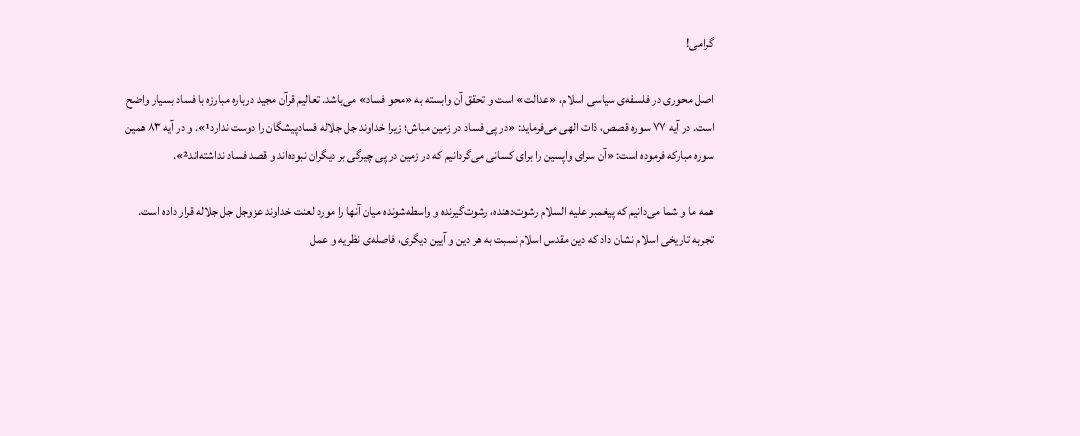گرامی!

اصل محوری در فلسفه‌ی سیاسی اسلام، «عدالت» است و تحقق آن وابسته به «محو فساد» می‌باشد. تعالیم قرآن مجید درباره مبارزه با فساد بسیار واضح است. در آیه ۷۷ سوره قصص، ذات الهی می‌فرماید: «در پی فساد در زمین مباش؛ زیرا خداوند جل جلاله فسادپیشگان را دوست ندارد¹». و در آیه ۸۳ همین سوره مبارکه فرموده است: «آن سرای واپسین را برای کسانی می‌گردانیم که در زمین در پی چیرگی بر دیگران نبوده‌اند و قصد فساد نداشته‌اند²».

همه ما و شما می‌دانیم که پیغمبر علیه السلام رشوت‌دهنده، رشوت‌گیرنده و واسطه‌شونده میان آنها را مورد لعنت خداوند عزوجل جل جلاله قرار داده است. تجربه تاریخی اسلام نشان داد که دین مقدس اسلام نسبت به هر دین و آیین دیگری، فاصله‌ی نظریه و عمل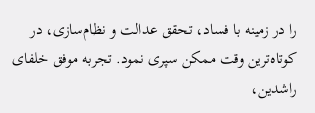را در زمینه با فساد، تحقق عدالت و نظام‌سازی، در کوتاه‌ترین وقت ممکن سپری نمود. تجربه موفق خلفای راشدین،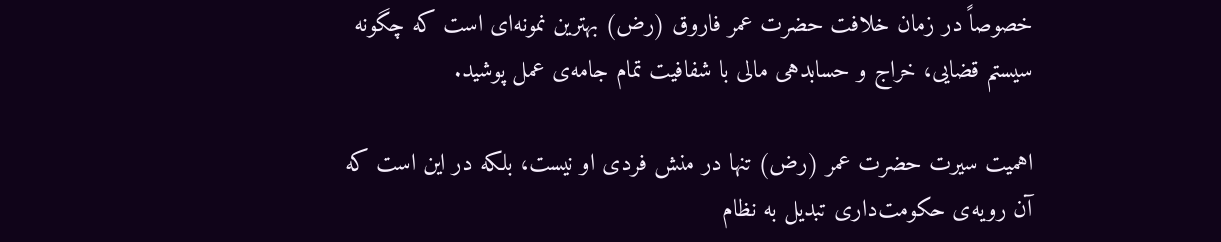خصوصاً در زمان خلافت حضرت عمر فاروق (رض) بهترین نمونه‌ای است که چگونه سیستم قضایی، خراج و حسابدهی مالی با شفافیت تمام جامه‌ی عمل پوشید.

اهمیت سیرت حضرت عمر (رض) تنها در منش فردی او نیست، بلکه در این است که آن رویه‌ی حکومت‌داری تبدیل به نظام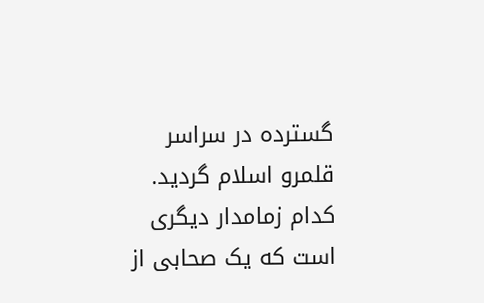گسترده در سراسر قلمرو اسلام گردید. کدام زمامدار دیگری است که یک صحابی از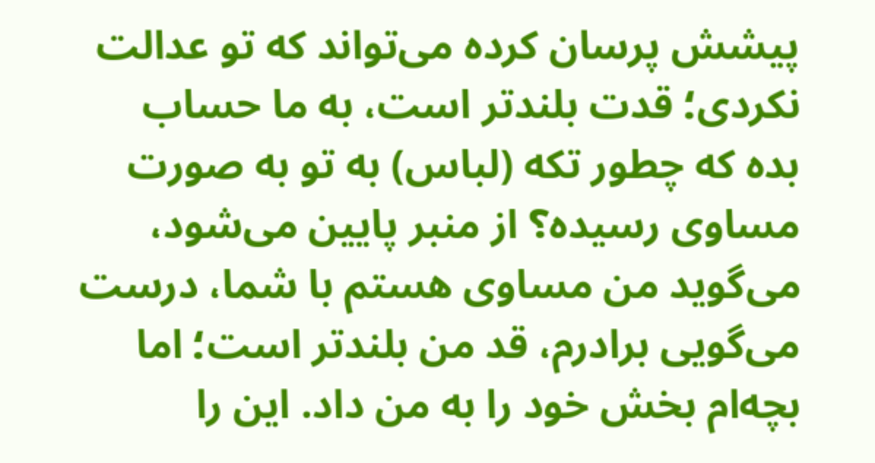پیشش پرسان کرده می‌تواند که تو عدالت نکردی؛ قدت بلندتر است، به ما حساب بده که چطور تکه (لباس) به تو به صورت مساوی رسیده؟ از منبر پایین می‌شود، می‌گوید من مساوی هستم با شما، درست می‌گویی برادرم، قد من بلندتر است؛ اما بچه‌ام بخش خود را به من داد. این را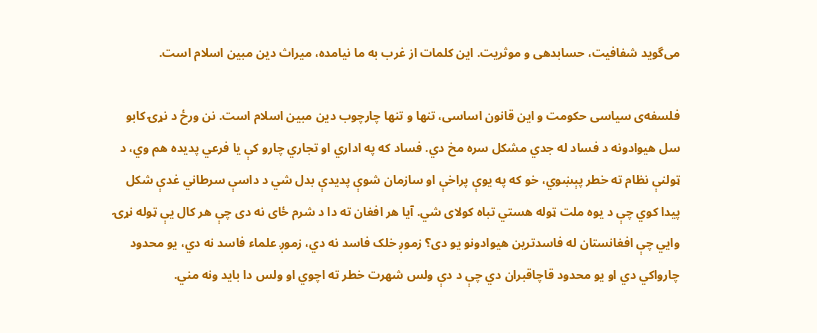می‌گوید شفافیت، حسابدهی و موثریت. این کلمات از غرب به ما نیامده، میراث دین مبین اسلام است.

فلسفه‌ی سیاسی حکومت و این قانون اساسی، تنها و تنها چارچوب دین مبین اسلام است. نن ورځ د نړۍ کابو سل هیوادونه د فساد له جدي مشکل سره مخ دي. فساد که په اداري او تجاري چارو کې یا فرعي پدیده هم وي، د ټولنې نظام ته خطر پېښوي، خو که په یوې پراخې او سازمان شوې پدیدې بدل شي د داسې سرطاني غدې شکل پیدا کوي چې د یوه ملت ټوله هستي تباه کولای شي. آیا هر افغان ته دا د شرم ځای نه دی چې هر کال یې ټوله نړۍ وايي چې افغانستان له فاسدترین هیوادونو یو دی؟ زموږ خلک فاسد نه دي، زموږ علماء فاسد نه دي، یو محدود چارواکي دي او یو محدود قاچاقبران دي چې د دې ولس شهرت خطر ته اچوي او ولس دا باید ونه مني.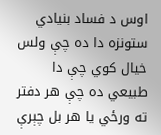اوس د فساد بنیادي ستونزه دا ده چې ولس خیال کوي چې دا طبیعي ده چې هر دفتر ته ورځي یا هر بل چېرې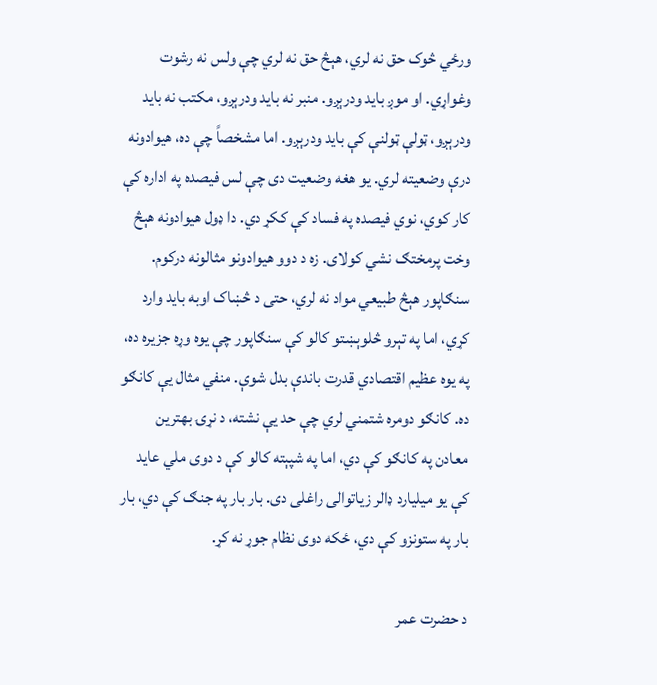ورځي څوک حق نه لري، هېڅ حق نه لري چې ولس نه رشوت وغواړي. او موږ باید ودرېږو. منبر نه باید ودرېږو، مکتب نه باید ودرېږو، ټولې ټولنې کې باید ودرېږو. اما مشخصاً چې ده، هیوادونه درې وضعیته لري. یو هغه وضعیت دی چې لس فیصده په اداره کې کار کوي، نوي فیصده په فساد کې ککړ دي. دا ډول هیوادونه هېڅ وخت پرمختګ نشي کولای. زه د دوو هیوادونو مثالونه درکوم. سنګاپور هېڅ طبیعي مواد نه لري، حتی د څښاک اوبه باید وارد کړي، اما په تېرو څلوېښتو کالو کې سنګاپور چې یوه وړه جزیره ده، په یوه عظیم اقتصادي قدرت باندې بدل شوې. منفي مثال یې کانګو ده. کانګو دومره شتمني لري چې حد یې نشته، د نړۍ بهترین معادن په کانګو کې دي، اما په شپېته کالو کې د دوی ملي عاید کې یو میلیارد ډالر زیاتوالی راغلی دی. بار بار په جنګ کې دي، بار بار په ستونزو کې دي، ځکه دوی نظام جوړ نه کړ.

د حضرت عمر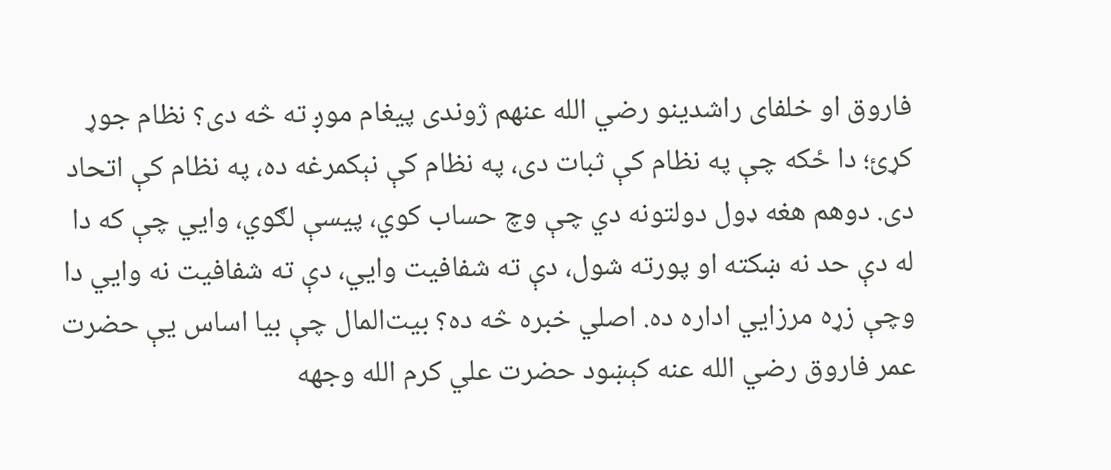فاروق او خلفای راشدینو رضي الله عنهم ژوندی پیغام موږ ته څه دی؟ نظام جوړ کړئ؛ دا ځکه چې په نظام کې ثبات دی، په نظام کې نېکمرغه ده، په نظام کې اتحاد دی. دوهم هغه ډول دولتونه دي چې وچ حساب کوي، پیسې لګوي، وايي چې که دا له دې حد نه ښکته او پورته شول، دې ته شفافیت وايي، دې ته شفافیت نه وايي دا وچې زړه مرزايي اداره ده. اصلي خبره څه ده؟ بیت‌المال چې بیا اساس یې حضرت عمر فاروق رضي الله عنه کېښود حضرت علي کرم الله وجهه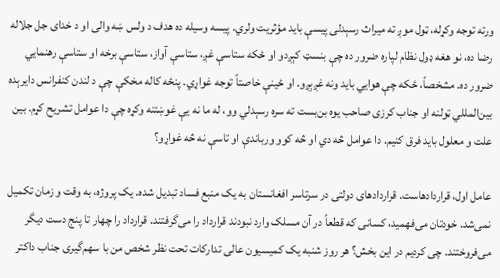ورته توجه وکړله، ټول موږ ته میراث رسېدلی پیسې باید مؤثریت ولري. پیسه وسیله ده هدف د ولس ښه والی او د خدای جل جلاله رضا ده، نو هغه ډول نظام لپاره ضرور ده چې بنسټ کېږدو او ځکه ستاسې غږ، ستاسې آواز، ستاسې برخه او ستاسې رهنمایي ضرور ده. مشخصاً، ځکه چې هوايي باید ونه غږېږو. او ځينې خاصتاً توجه غواړي. پنځه کاله مخکې چې د لندن کنفرانس دایرېده بین‌المللي ټولنه او جناب کرزی صاحب یوه بن‌بست ته سره رسېدلي وو، له ما نه یې غوښتنه وکړه چې دا عوامل تشریح کړم. بین علت و معلول باید فرق کنیم. دا عوامل څه دي او څه کوو ورباندې او تاسې نه څه غواړو؟

عامل اول، قراردادهاست. قراردادهای دولتی در سرتاسر افغانستان به یک منبع فساد تبدیل شده. یک پروژه، به وقت و زمان تکمیل نمی‌شد. خودتان می‌فهمید، کسانی که قطعاً در آن مسلک وارد نبودند قرارداد را می‌گرفتند. قرارداد را چهار تا پنج دست دیگر می‌فروختند. چی کردیم در این بخش؟ هر روز شنبه یک کمیسیون عالی تدارکات تحت نظر شخص من با سهم‌گیری جناب داکتر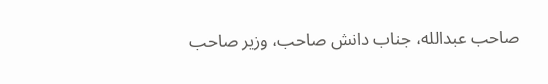صاحب عبدالله، جناب دانش صاحب، وزیر صاحب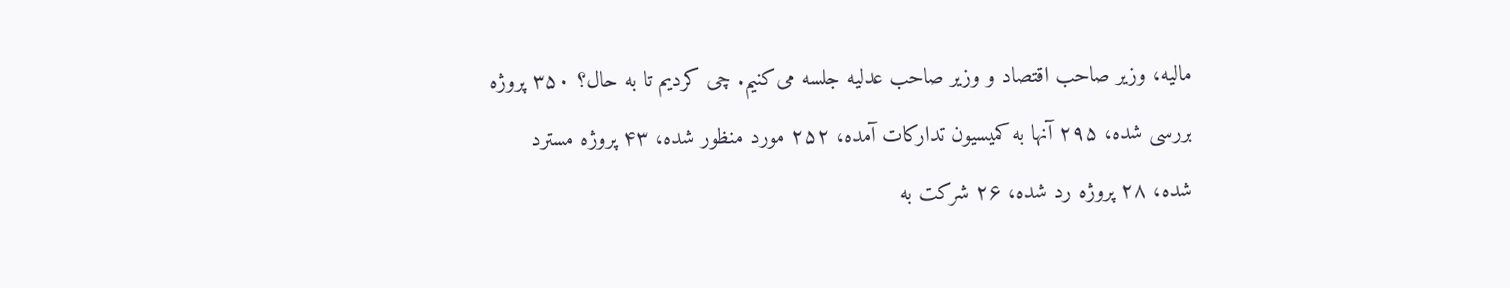مالیه، وزیر صاحب اقتصاد و وزیر صاحب عدلیه جلسه می‌کنیم. چی کردیم تا به حال؟ ۳۵۰ پروژه بررسی شده، ۲۹۵ آنها به کمیسیون تدارکات آمده، ۲۵۲ مورد منظور شده، ۴۳ پروژه مسترد شده، ۲۸ پروژه رد شده، ۲۶ شرکت به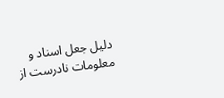دلیل جعل اسناد و معلومات نادرست از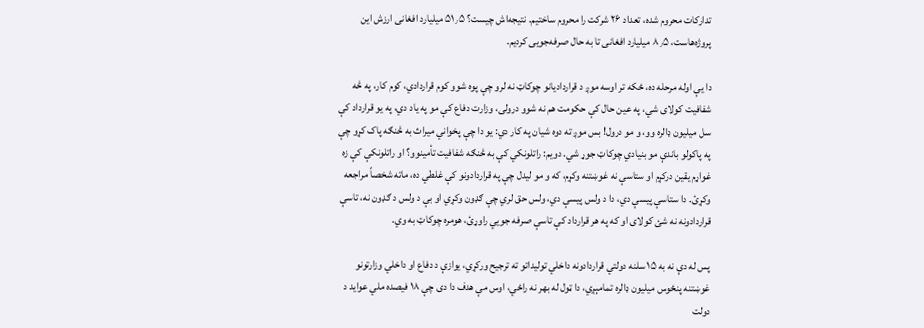تدارکات محروم شده، تعداد ۲۶ شرکت را محروم ساختیم. نتیجه‌اش چیست؟ ۵۱٫۵ میلیارد افغانی ارزش این پروژه‌هاست، ۸٫۵ میلیارد افغانی تا به حال صرفه‌جویی کردیم.

دا یې اوله مرحله ده، ځکه تر اوسه موږ د قراردادیانو چوکاټ نه لرو چې پوه شوو کوم قراردادي، کوم کار، په څه شفافیت کولای شي، په عین حال کې حکومت هم نه شوو درولی، وزارت دفاع کې مو په یاد دي، په یو قرارداد کې سل میلیون ډالره وو، و مو درول! بس موږ ته دوه شیان په کار دي: یو دا چې پخواني میراث به څنګه پاک کړو چې په پاکولو باندې مو بنیادي چوکاټ جوړ شي. دویم: راتلونکي کې به څنګه شفافیت تأمینوو؟ او راتلونکې کې زه غواړم یقین درکړم او ستاسې نه غوښتنه وکړم، که و مو لیدل چې په قراردادونو کې غلطي ده، ماته شخصاً مراجعه وکړئ. دا ستاسې پیسې دي، دا د ولس پیسې دي، ولس حق لري چې ګډون وکړي او بې د ولس د ګډون نه، تاسې قراردادونه نه شئ کولای او که په هر قرارداد کې تاسې صرفه جويي راوړئ، هومره چوکاټ به وي.

پس له دې نه به ۱۵ سلنه دولتي قراردادونه داخلي تولیداتو ته ترجیح ورکړي، یوازې د دفاع او داخلي وزارتونو غوښتنه پنځوس میلیون ډالره تمامېږي، دا ټول له بهر نه راځي، اوس مې هدف دا دی چې ۱۸ فیصده ملي عواید د دولت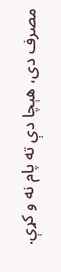مصرف دی، هېچا دې ته پام نه و کړې.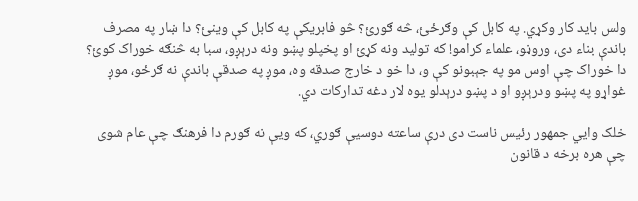ولس باید کار وکړي. په کابل کې وګرځئ، څه ګورئ؟ څو فابریکې په کابل کې وینئ؟ دا ښار په مصرف باندې بناء دی، وروڼو، علماء کرامو! که تولید ونه کړئ او پخپلو پښو ونه درېږو، سبا به څنګه خوراک کوئ؟ دا خوراک چې اوس مو په جېبونو کې و، دا خو د خارج صدقه وه، موږ په صدقې باندې نه ګرځو، موږ غواړو په پښو ودرېږو او د پښو درېدلو یوه لار دغه تدارکات دي.

خلک وايي جمهور رئیس ناست دی درې ساعته دوسیې ګوري، که ویې نه ګورم دا فرهنګ چې عام شوی چې هره برخه د قانون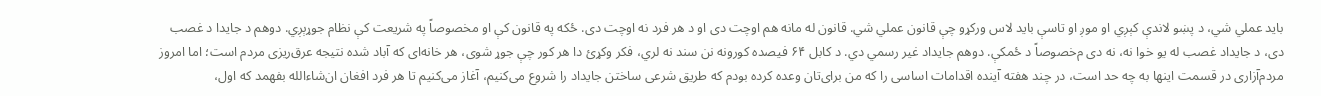باید عملي شي، د پښو لاندې کېږي او موږ او تاسې باید لاس ورکړو چې قانون عملي شي. قانون له مانه هم اوچت دی او د هر فرد نه اوچت دی. ځکه په قانون کې او مخصوصاً په شریعت کې نظام جوړېږي. دوهم د جایدا د غصب دی، د جایداد غصب له یو خوا نه، نه دی م‌خصوصاً د ځمکې. دوهم جایداد غیر رسمي دي. د کابل ۶۴ فیصده کورونه نن سند نه لري، فکر وکړئ دا هر کور چې جوړ شوی، هر خانه‌ای که آباد شده نتیجه عرق‌ریزی مردم است؛ اما امروز مردم‌آزاری در قسمت اینها به چه حد است، در چند هفته آینده اقدامات اساسی را که من برای‌تان وعده کرده بودم که طریق شرعی ساختن جایداد را شروع می‌کنیم، آغاز می‌کنیم تا هر فرد افغان ان‌شاءالله بفهمد که اول،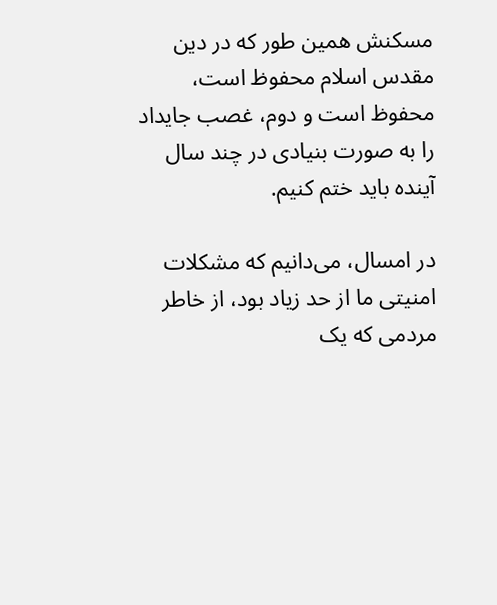مسکنش همین طور که در دین مقدس اسلام محفوظ است، محفوظ است و دوم، غصب جایداد را به صورت بنیادی در چند سال آینده باید ختم کنیم.

در امسال، می‌دانیم که مشکلات امنیتی ما از حد زیاد بود، از خاطر مردمی که یک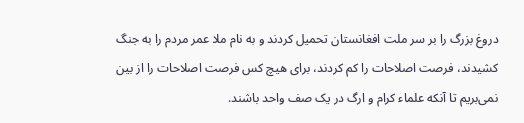دروغ بزرگ را بر سر ملت افغانستان تحمیل کردند و به نام ملا عمر مردم را به جنگ کشیدند، فرصت اصلاحات را کم کردند، برای هیچ کس فرصت اصلاحات را از بین نمی‌بریم تا آنکه علماء کرام و ارگ در یک صف واحد باشند.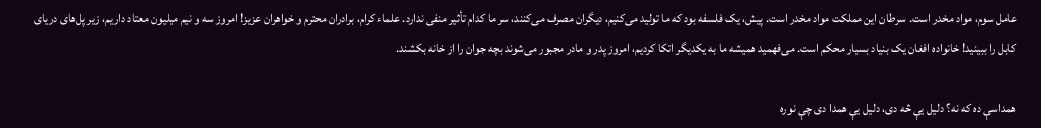عامل سوم، مواد مخدر است. سرطان این مملکت مواد مخدر است. پیش، یک فلسفه بود که ما تولید می‌کنیم، دیگران مصرف می‌کنند، سر ما کدام تأثیر منفی ندارد. علماء کرام، برادران محترم و خواهران عزیز! امروز سه و نیم میلیون معتاد داریم، زیر پل‌های دریای کابل را ببینید! خانواده افغان یک بنیاد بسیار محکم است. می‌فهمید همیشه ما به یکدیگر اتکا کردیم، امروز پدر و مادر مجبور می‌شوند بچه جوان را از خانه بکشند.

همداسې ده که نه؟ دلیل یې څه دی، دلیل یې همدا دی چې نوره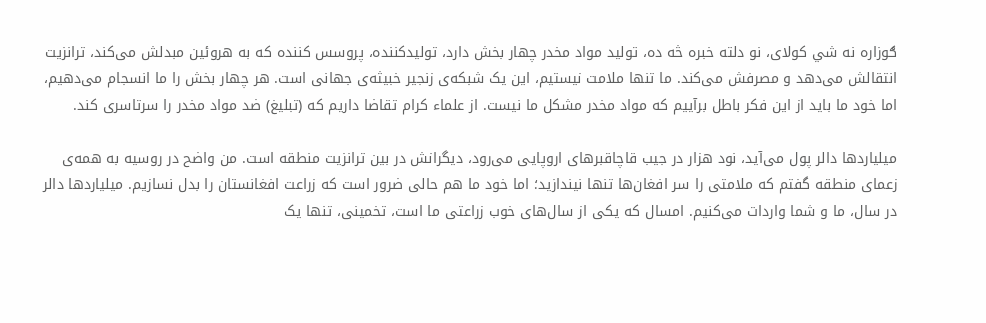ګوزاره نه شي کولای، نو دلته خبره څه ده، تولید مواد مخدر چهار بخش دارد، تولیدکننده، پروسس کننده که به هروئین مبدلش می‌کند، ترانزیت انتقالش می‌دهد و مصرفش می‌کند. ما تنها ملامت نیستیم، این یک شبکه‌ی زنجیر خبیثه‌ی جهانی است. هر چهار بخش را ما انسجام می‌دهیم، اما خود ما باید از این فکر باطل برآییم که مواد مخدر مشکل ما نیست. از علماء کرام تقاضا داریم که (تبلیغ) ضد مواد مخدر را سرتاسری کند.

میلیاردها دالر پول می‌آید، نود هزار در جیب قاچاقبرهای اروپایی می‌رود، دیگرانش در بین ترانزیت منطقه است. من واضح در روسیه به همه‌ی زعمای منطقه گفتم که ملامتی را سر افغان‌ها تنها نیندازید؛ اما خود ما هم حالی ضرور است که زراعت افغانستان را بدل نسازیم. میلیاردها دالر در سال، ما و شما واردات می‌کنیم. امسال که یکی از سال‌های خوب زراعتی ما است، تخمینی، تنها یک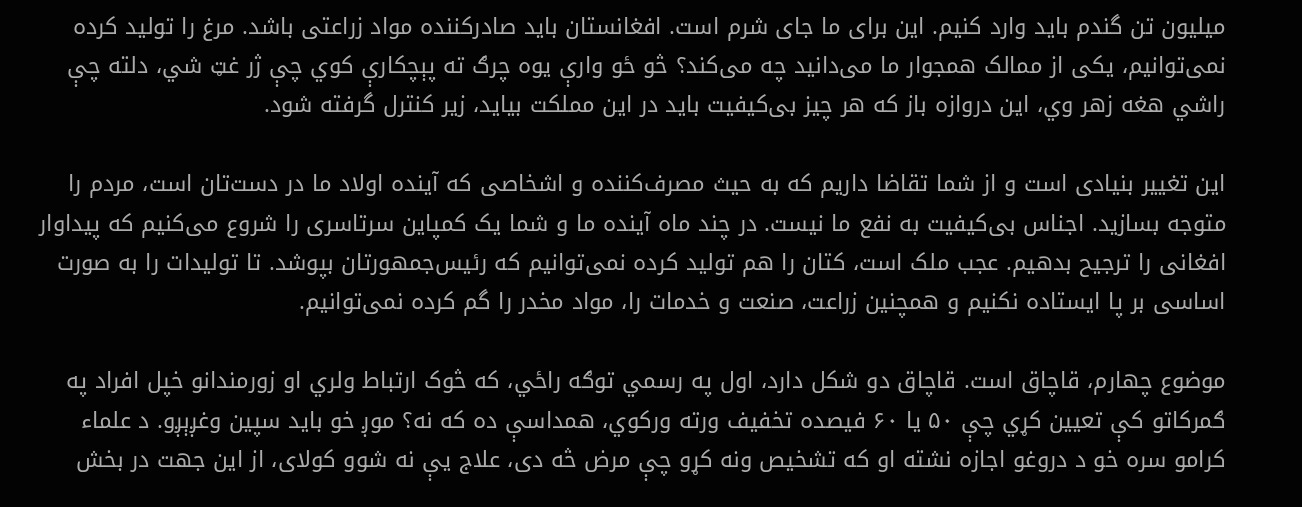میلیون تن گندم باید وارد کنیم. این برای ما جای شرم است. افغانستان باید صادرکننده مواد زراعتی باشد. مرغ را تولید کرده نمی‌توانیم، یکی از ممالک همجوار ما می‌دانید چه می‌کند؟ څو ځو وارې یوه چرګ ته پېچکارې کوي چې ژر غټ شي، دلته چې راشي هغه زهر وي، این دروازه باز که هر چیز بی‌کیفیت باید در این مملکت بیاید، زیر کنترل گرفته شود.

این تغییر بنیادی است و از شما تقاضا داریم که به حیث مصرف‌کننده و اشخاصی که آینده اولاد ما در دست‌تان است، مردم را متوجه بسازید. اجناس بی‌کیفیت به نفع ما نیست. در چند ماه آینده ما و شما یک کمپاین سرتاسری را شروع می‌کنیم که پیداوار افغانی را ترجیح بدهیم. عجب ملک است، کتان را هم تولید کرده نمی‌توانیم که رئیس‌جمهورتان بپوشد. تا تولیدات را به صورت اساسی بر پا ایستاده نکنیم و همچنین زراعت، صنعت و خدمات را، مواد مخدر را گم کرده نمی‌توانیم.

موضوع چهارم، قاچاق است. قاچاق دو شکل دارد، اول په رسمي توګه راځي، که څوک ارتباط ولري او زورمندانو خپل افراد په ګمرکاتو کې تعیین کړي چې ۵۰ یا ۶۰ فیصده تخفیف ورته ورکوي، همداسې ده که نه؟ موږ خو باید سپین وغږېږو. د علماء کرامو سره خو د دروغو اجازه نشته او که تشخیص ونه کړو چې مرض څه دی، علاج یې نه شوو کولای، از این جهت در بخش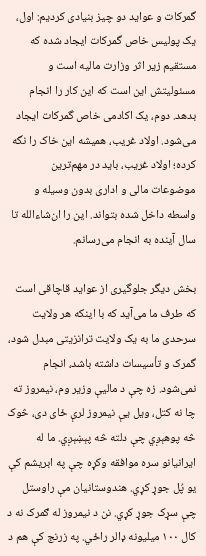گمرکات و عواید دو چیز بنیادی کردیم: اول، یک پولیس خاص گمرکات ایجاد شده که مستقیم زیر اثر وزارت مالیه است و مسئولیتش این است که این کار را انجام بدهد. دوم، یک اکادمی خاص گمرکات ایجاد می‌شود. اولاد غریب، همیشه این خاک را نگه کرده؛ اولاد غریب، باید در مهم‌ترین موضوعات مالی و اداری بدون وسیله و واسطه داخل شده بتواند. این را ان‌شاءالله تا سال آینده به انجام می‌رسانم.

بخش دیگر جلوگیری از عواید قاچاقی است که طرف ما می‌آید که با اینکه هر ولایت سرحدی ما به یک ولایت ترانزیتی مبدل شود، گمرک و تأسیسات داشته باشد، انجام نمی‌شود. زه چې د مالیې وزیر وم، نیمروز ته چا نه کتل، ویل یې نیمروز لرې ځای دی، څوک څه پوهېږي چې دلته څه پېښېږي. ما له ایرانیانو سره موافقه وکړه چې په ابریشم کې یو پُل جوړ کړي. هندوستانیان مې راوستل چې سړک جوړ کړي. نن د نیمروز له ګمرک نه د کال ۱۰۰ میلیونه ډالر راځي. په زرنج کې هم د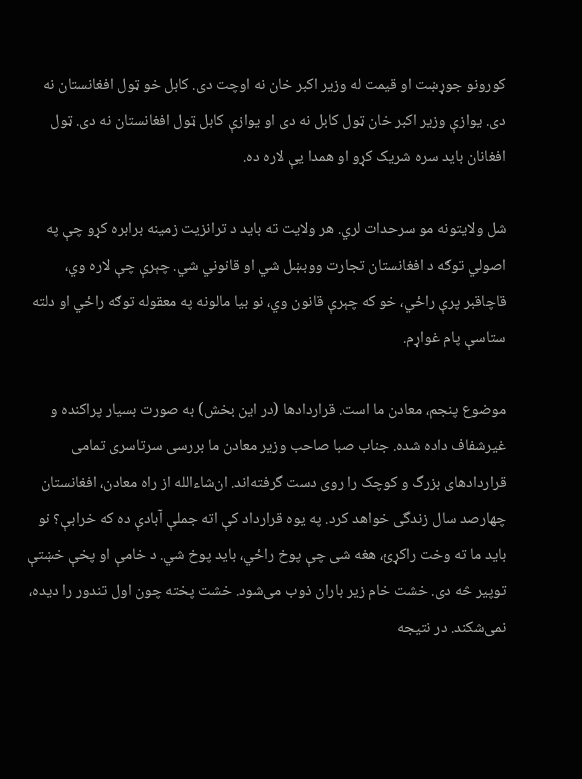کورونو جوړښت او قیمت له وزیر اکبر خان نه اوچت دی. کابل خو ټول افغانستان نه دی. یوازې وزیر اکبر خان ټول کابل نه دی او یوازې کابل ټول افغانستان نه دی. ټول افغانان باید سره شریک کړو او همدا یې لاره ده.

شل ولایتونه مو سرحدات لري. هر ولایت ته باید د ترانزیت زمینه برابره کړو چې په اصولي توګه د افغانستان تجارت ووبښل شي او قانوني شي. چېرې چې لاره وي، قاچاقبر پرې راځي، خو که چېرې قانون وي، نو بیا مالونه په معقوله توګه راځي او دلته ستاسې پام غواړم.

موضوع پنجم، معادن ما است. قراردادها (در این بخش) به صورت بسیار پراکنده و غیرشفاف داده شده. جناب صبا صاحب وزیر معادن ما بررسی سرتاسری تمامی قراردادهای بزرگ و کوچک را روی دست گرفته‌اند. ان‌شاءالله از راه معادن، افغانستان چهارصد سال زندگی خواهد کرد. په یوه قرارداد کې اته جملې آبادې ده که خرابې؟ نو باید ما ته وخت راکړئ، هغه شی چې پوخ راځي، باید پوخ شي. د خامې او پخې خښتې توپیر څه دی. خشت خام زیر باران ذوب می‌شود. خشت پخته چون اول تندور را دیده، نمی‌شکند. در نتیجه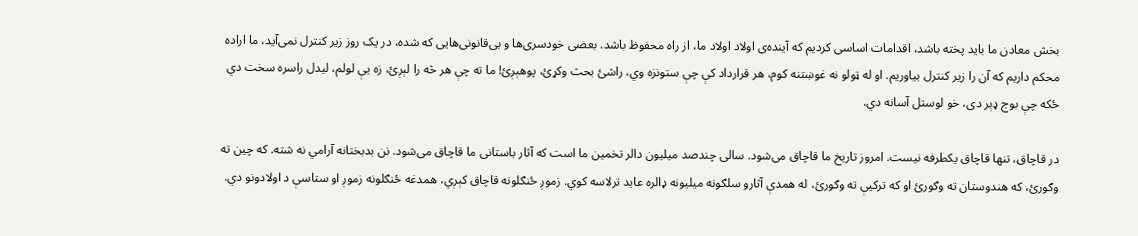بخش معادن ما باید پخته باشد، اقدامات اساسی کردیم که آینده‌ی اولاد اولاد ما، از راه محفوظ باشد. بعضی خودسری‌ها و بی‌قانونی‌هایی که شده، در یک روز زیر کنترل نمی‌آید، ما اراده محکم داریم که آن را زیر کنترل بیاوریم. او له ټولو نه غوښتنه کوم، هر قرارداد کې چې ستونزه وي، راشئ بحث وکړئ، پوهېږئ! ما ته چې هر څه را لېږئ، زه یې لولم، لیدل راسره سخت دي ځکه چې بوج ډېر دی، خو لوستل آسانه دي.

در قاچاق، تنها قاچاق یکطرفه نیست. امروز تاریخ ما قاچاق می‌شود. سالی چندصد میلیون دالر تخمین ما است که آثار باستانی ما قاچاق می‌شود. نن بدبختانه آرامي نه شته. که چین ته وګورئ، که هندوستان ته وګورئ او که ترکیې ته وګورئ، له همدې آثارو سلګونه میلیونه ډالره عاید ترلاسه کوي. زموږ ځنګلونه قاچاق کېږي، همدغه ځنګلونه زموږ او ستاسې د اولادونو دي.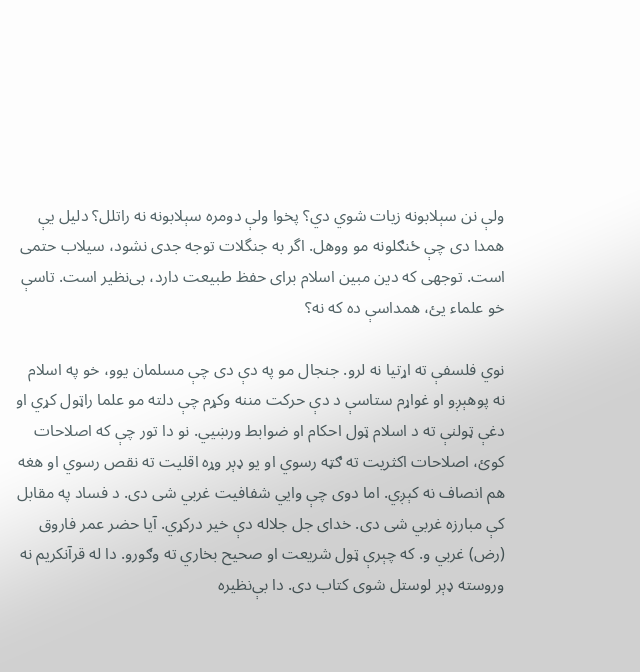ولې نن سېلابونه زیات شوي دي؟ پخوا ولې دومره سېلابونه نه راتلل؟ دلیل یې همدا دی چې ځنګلونه مو ووهل. اگر به جنگلات توجه جدی نشود، سیلاب حتمی است. توجهی که دین مبین اسلام برای حفظ طبیعت دارد، بی‌نظیر است. تاسې خو علماء یئ، همداسې ده که نه؟

نوي فلسفې ته اړتیا نه لرو. جنجال مو په دې دی چې مسلمان یوو، خو په اسلام نه پوهېږو او غواړم ستاسې د دې حرکت مننه وکړم چې دلته مو علما راټول کړي او دغې ټولنې ته د اسلام ټول احکام او ضوابط ورښيي. نو دا تور چې که اصلاحات کوئ، اصلاحات اکثریت ته ګټه رسوي او یو ډېر وړه اقلیت ته نقص رسوي او هغه هم انصاف نه کېږي. اما دوی چې وايي شفافیت غربي شی دی. د فساد په مقابل کې مبارزه غربي شی دی. خدای جل جلاله دې خیر درکړي. آیا حضر عمر فاروق (رض) غربي و. که چېرې ټول شریعت او صحیح بخاري ته وګورو. دا له قرآنکریم نه وروسته ډېر لوستل شوی کتاب دی. دا بې‌نظیره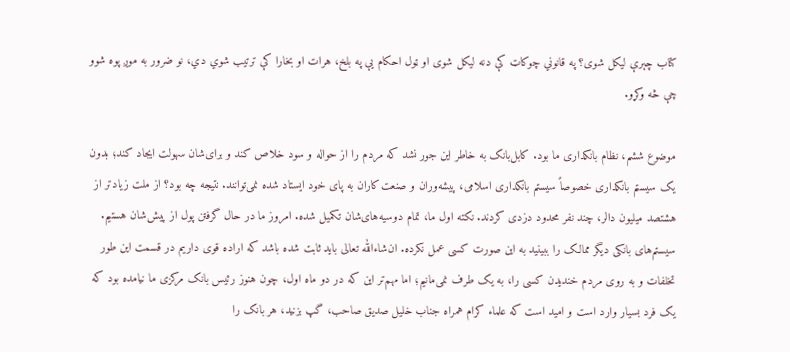کتاب چېرې لیکل شوی؟ په قانوني چوکاټ کې دنه لیکل شوی او ټول احکام یې په بلخ، هرات او بخارا کې ترتیب شوي دي، نو ضرور به موږ پوه شوو چې څه وکړو.

موضوع ششم، نظام بانکداری ما بود. کابل‌بانک به خاطر این جور نشد که مردم را از حواله و سود خلاص کند و برای‌شان سهولت ایجاد کند؛ بدون یک سیستم بانکداری خصوصاً سیستم بانکداری اسلامی، پیشه‌وران و صنعت‌کاران به پای خود ایستاد شده نمی‌توانند. نتیجه چه بود؟ از ملت زیادتر از هشتصد میلیون دالر، چند نفر محدود دزدی کردند. نکته اول ما، تمام دوسیه‌های‌شان تکمیل شده. امروز ما در حال گرفتن پول از پیش‌شان هستیم. سیستم‌های بانکی دیگر ممالک را ببینید به این صورت کسی عمل نکرده. ان‌شاءالله تعالی باید ثابت شده باشد که اراده قوی داریم در قسمت این طور تخلفات و به روی مردم خندیدن کسی را، به یک طرف نمی‌مانیم؛ اما مهم‌تر این که در دو ماه اول، چون هنوز رئیس بانک مرکزی ما نیامده بود که یک فرد بسیار وارد است و امید است که علماء کرام همراه جناب خلیل صدیق صاحب، گپ بزنید، هر بانک را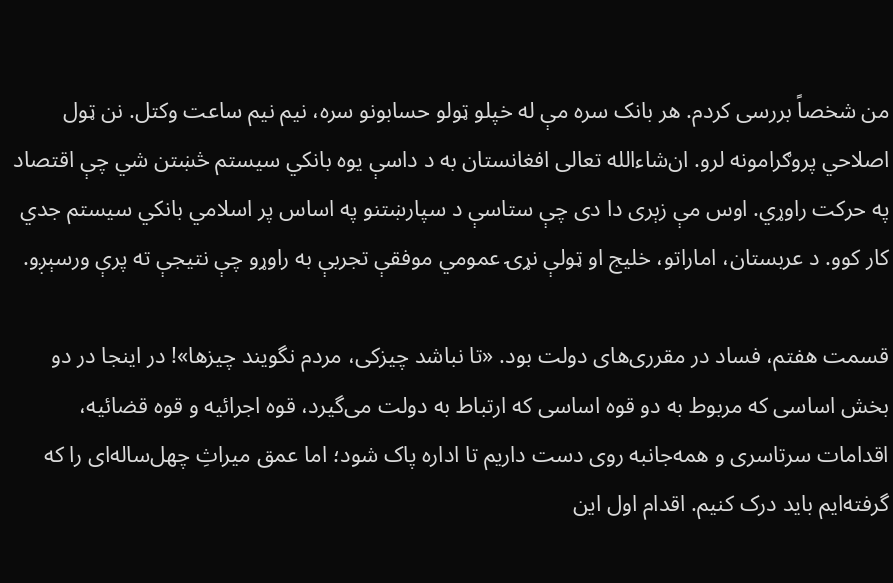من شخصاً بررسی کردم. هر بانک سره مې له خپلو ټولو حسابونو سره، نیم نیم ساعت وکتل. نن ټول اصلاحي پروګرامونه لرو. ان‌شاءالله تعالی افغانستان به د داسې یوه بانکي سیستم څښتن شي چې اقتصاد په حرکت راوړي. اوس مې زېری دا دی چې ستاسې د سپارښتنو په اساس پر اسلامي بانکي سیستم جدي کار کوو. د عربستان، اماراتو، خلیج او ټولې نړۍ عمومي موفقې تجربې به راوړو چې نتیجې ته پرې ورسېږو.

قسمت هفتم، فساد در مقرری‌های دولت بود. «تا نباشد چیزکی، مردم نگویند چیزها»! در اینجا در دو بخش اساسی که مربوط به دو قوه اساسی که ارتباط به دولت می‌گیرد، قوه اجرائیه و قوه قضائیه، اقدامات سرتاسری و همه‌جانبه روی دست داریم تا اداره پاک شود؛ اما عمق میراثِ چهل‌ساله‌ای را که گرفته‌ایم باید درک کنیم. اقدام اول این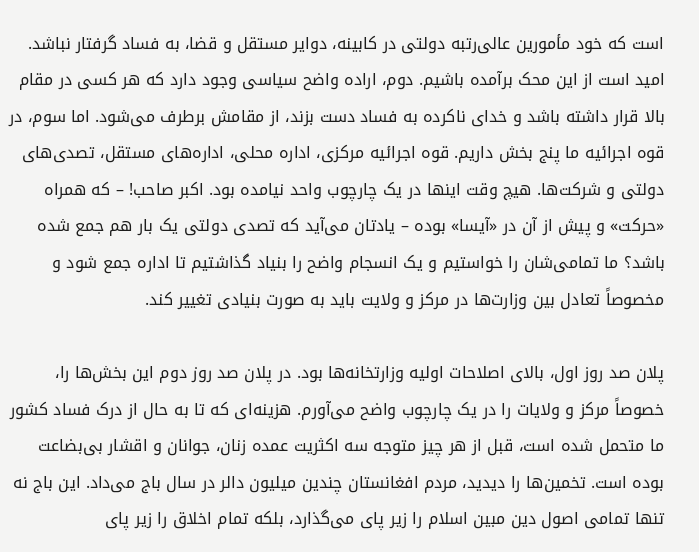است که خود مأمورین عالی‌رتبه دولتی در کابینه، دوایر مستقل و قضا، به فساد گرفتار نباشد. امید است از این محک برآمده باشیم. دوم، اراده واضح سیاسی وجود دارد که هر کسی در مقام بالا قرار داشته باشد و خدای ناکرده به فساد دست بزند، از مقامش برطرف می‌شود. اما سوم، در قوه اجرائیه ما پنج بخش داریم. قوه اجرائیه مرکزی، اداره محلی، اداره‌های مستقل، تصدی‌های دولتی و شرکت‌ها. هیچ وقت اینها در یک چارچوب واحد نیامده بود. اکبر صاحب! – که همراه «حرکت» و پیش از آن در «آیسا» بوده – یادتان می‌آید که تصدی دولتی یک بار هم جمع شده باشد؟ ما تمامی‌شان را خواستیم و یک انسجام واضح را بنیاد گذاشتیم تا اداره جمع شود و مخصوصاً تعادل بین وزارت‌ها در مرکز و ولایت باید به صورت بنیادی تغییر کند.

پلان صد روز اول، بالای اصلاحات اولیه وزارتخانه‌ها بود. در پلان صد روز دوم این بخش‌ها را، خصوصاً مرکز و ولایات را در یک چارچوب واضح می‌آورم. هزینه‌ای که تا به حال از درک فساد کشور ما متحمل شده است، قبل از هر چیز متوجه سه اکثریت عمده زنان، جوانان و اقشار بی‌بضاعت بوده است. تخمین‌ها را دیدید، مردم افغانستان چندین میلیون دالر در سال باج می‌داد. این باج نه تنها تمامی اصول دین مبین اسلام را زیر پای می‌گذارد، بلکه تمام اخلاق را زیر پای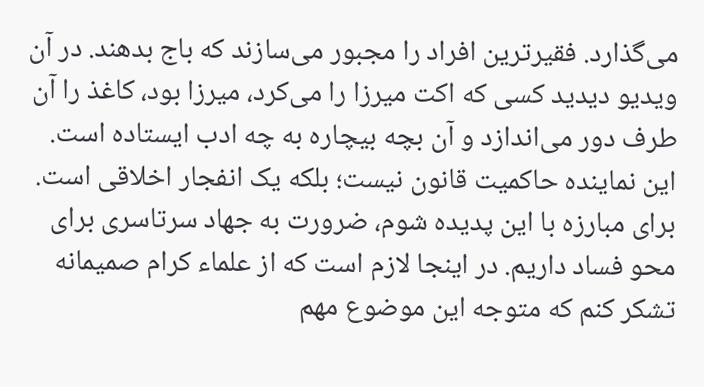می‌گذارد. فقیرترین افراد را مجبور می‌سازند که باج بدهند. در آن ویدیو دیدید کسی که اکت میرزا را می‌کرد، میرزا بود، کاغذ را آن طرف دور می‌اندازد و آن بچه بیچاره به چه ادب ایستاده است. این نماینده حاکمیت قانون نیست؛ بلکه یک انفجار اخلاقی است. برای مبارزه با این پدیده شوم، ضرورت به جهاد سرتاسری برای محو فساد داریم. در اینجا لازم است که از علماء کرام صمیمانه تشکر کنم که متوجه این موضوع مهم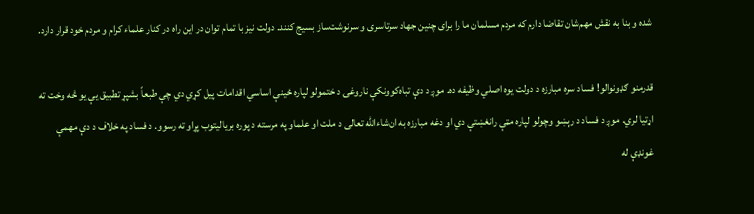شده و بنا به نقش مهم‌شان تقاضا دارم که مردم مسلمان ما را برای چنین جهاد سرتاسری و سرنوشت‌ساز بسیج کنند. دولت نیز با تمام توان در این راه در کنار علماء کرام و مردم خود قرار دارد.

قدرمنو ګډونوالو! فساد سره مبارزه د دولت یوه اصلي وظیفه ده. موږ د دې تباه‌کوونکې ناروغۍ د ختمولو لپاره ځینې اساسي اقدامات پیل کړي دي چې طبعاً بشپړ تطبیق یې یو څه وخت ته اړتیا لري. موږ د فساد د رېښو وچولو لپاره مټې رانغښتې دي او دغه مبارزه به ان‌شاءالله تعالی د ملت او علماو په مرسته د پوره بریالیتوب پړاو ته رسوو. د فساد په خلاف د دې مهمې غونډې له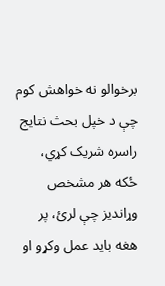برخوالو نه خواهش کوم چې د خپل بحث نتایج راسره شریک کړي، ځکه هر مشخص وړاندیز چې لرئ، پر هغه باید عمل وکړو او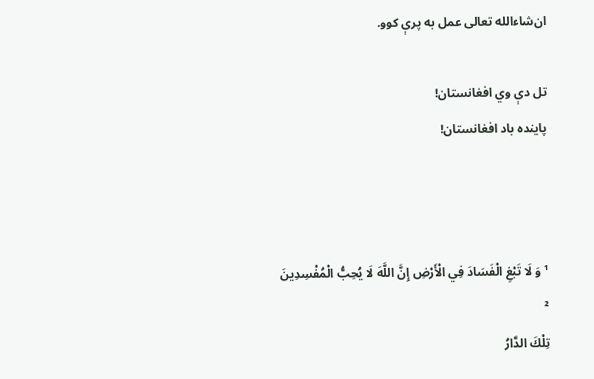ان‌شاءالله تعالی عمل به پرې کوو.

تل دې وي افغانستان!
پاینده باد افغانستان!



¹ وَ لَا تَبْغِ الْفَسَادَ فِي الْأَرْضِ إِنَّ اللَّهَ لَا يُحِبُّ الْمُفْسِدِينَ
²
تِلْكَ الدَّارُ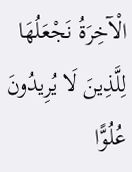الْآخِرَةُ نَجْعَلُهَا لِلَّذِينَ لَا يُرِيدُونَ عُلُوًّا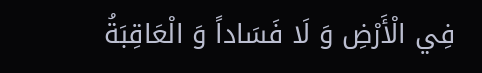فِي الْأَرْضِ وَ لَا فَسَاداً وَ الْعَاقِبَةُ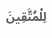لِلْمُتَّقِينَ